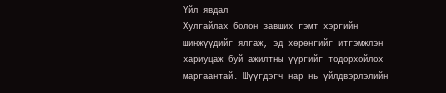Үйл явдал
Хулгайлах болон завших гэмт хэргийн шинжүүдийг ялгаж, эд хөрөнгийг итгэмжлэн хариуцаж буй ажилтны үүргийг тодорхойлох маргаантай. Шүүгдэгч нар нь үйлдвэрлэлийн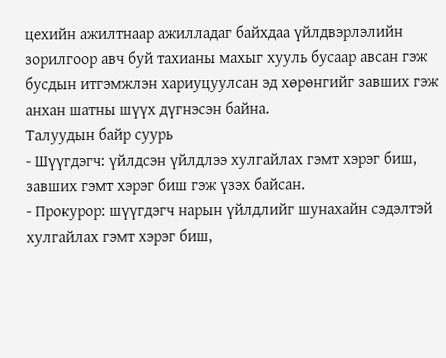цехийн ажилтнаар ажилладаг байхдаа үйлдвэрлэлийн зорилгоор авч буй тахианы махыг хууль бусаар авсан гэж бусдын итгэмжлэн хариуцуулсан эд хөрөнгийг завших гэж анхан шатны шүүх дүгнэсэн байна.
Талуудын байр суурь
- Шүүгдэгч: үйлдсэн үйлдлээ хулгайлах гэмт хэрэг биш, завших гэмт хэрэг биш гэж үзэх байсан.
- Прокурор: шүүгдэгч нарын үйлдлийг шунахайн сэдэлтэй хулгайлах гэмт хэрэг биш,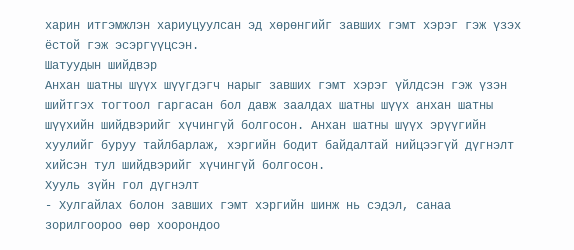харин итгэмжлэн хариуцуулсан эд хөрөнгийг завших гэмт хэрэг гэж үзэх ёстой гэж эсэргүүцсэн.
Шатуудын шийдвэр
Анхан шатны шүүх шүүгдэгч нарыг завших гэмт хэрэг үйлдсэн гэж үзэн шийтгэх тогтоол гаргасан бол давж заалдах шатны шүүх анхан шатны шүүхийн шийдвэрийг хүчингүй болгосон. Анхан шатны шүүх эрүүгийн хуулийг буруу тайлбарлаж, хэргийн бодит байдалтай нийцээгүй дүгнэлт хийсэн тул шийдвэрийг хүчингүй болгосон.
Хууль зүйн гол дүгнэлт
- Хулгайлах болон завших гэмт хэргийн шинж нь сэдэл, санаа зорилгоороо өөр хоорондоо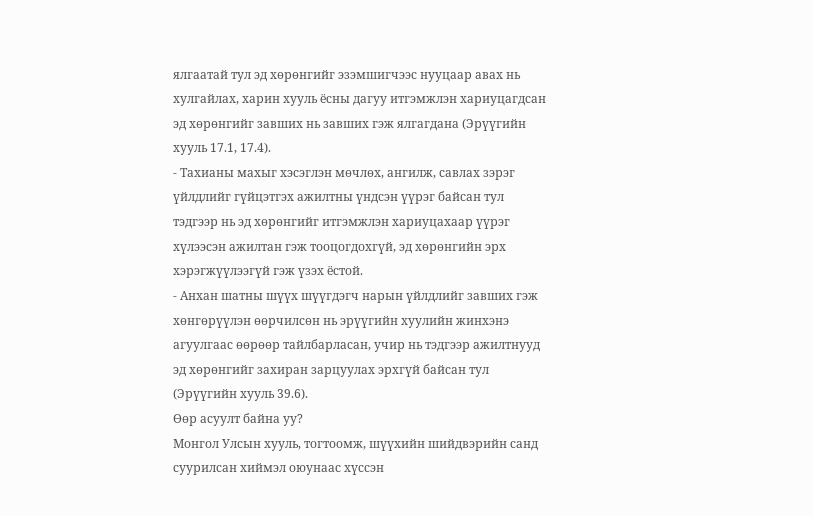ялгаатай тул эд хөрөнгийг эзэмшигчээс нууцаар авах нь хулгайлах, харин хууль ёсны дагуу итгэмжлэн хариуцагдсан эд хөрөнгийг завших нь завших гэж ялгагдана (Эрүүгийн хууль 17.1, 17.4).
- Тахианы махыг хэсэглэн мөчлөх, ангилж, савлах зэрэг үйлдлийг гүйцэтгэх ажилтны үндсэн үүрэг байсан тул тэдгээр нь эд хөрөнгийг итгэмжлэн хариуцахаар үүрэг хүлээсэн ажилтан гэж тооцогдохгүй, эд хөрөнгийн эрх хэрэгжүүлээгүй гэж үзэх ёстой.
- Анхан шатны шүүх шүүгдэгч нарын үйлдлийг завших гэж хөнгөрүүлэн өөрчилсөн нь эрүүгийн хуулийн жинхэнэ агуулгаас өөрөөр тайлбарласан, учир нь тэдгээр ажилтнууд эд хөрөнгийг захиран зарцуулах эрхгүй байсан тул (Эрүүгийн хууль 39.6).
Өөр асуулт байна уу?
Монгол Улсын хууль, тогтоомж, шүүхийн шийдвэрийн санд суурилсан хиймэл оюунаас хүссэн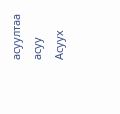асуултаа асуу
Асуух